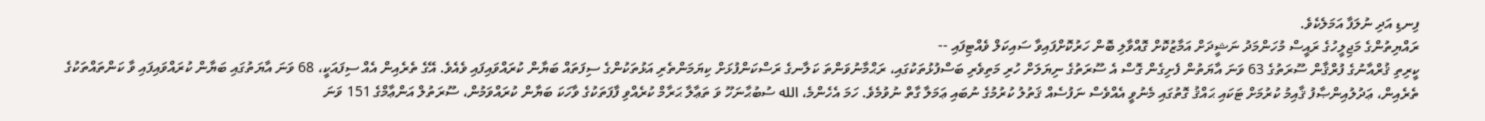ފިނޑި އަދި ނުލަފާ އަމަލެކެވެ.
ރައްޔިތުންގެ މަޖިލީހުގެ ރައީސް މުހަންމަދު ނަޝީދަށް އަމާޒުކޮށް ގޮއްވާލި ބޮން ހަރުކޮށްފައިވާ ސައިކަލް ވެއްޓިފައި --
ކީރިތި ޤުރްއާނުގެ ފުރްޤާން ސޫރަތުގެ 63 ވަނަ އާޔަތުން ފެށިގެން ގޮސް އެ ސޫރަތުގެ ނިޔަލަށް ހުރި މަތިވެރި ބަސްފުޅުތަކުގައި، ރަޙްމާނުވަންތަ ކަލާނގެ ރަސްކަންފުޅަށް ކިޔަމަންތެރި އަޅުތަކުންގެ ސިފަތައް ބަޔާން ކުރައްވައިފައި ވެއެވެ. އޭގެ ތެރެއިން އެއް ސިފައަކީ، 68 ވަނަ އާޔަތުގައި ބަޔާން ކުރައްވައިފައި ވާ ކަންތައްތަކުގެ ތެރެއިން، ޢަދުލުއިންޞާފު ޤާއިމު ކުރުމަށް ޓަކައި ޙައްޤު ގޮތުގައި މެނުވީ އެއްވެސް ނަފުސެއް ޤަތުލު ކުރުމުގެ ނުބައި ޢަމަލާ ގާތް ނުވުމެވެ. ހަމަ އެހެންމެ، الله ސުބުޙާނަހޫ ވަ ތަޢާލާ ޙަރާމް ކުރެއްވި ފާފަތަކުގެ ވާހަކަ ބަޔާން ކުރައްވަމުން، ސޫރަތުލް އަންޢާމްގެ 151 ވަނަ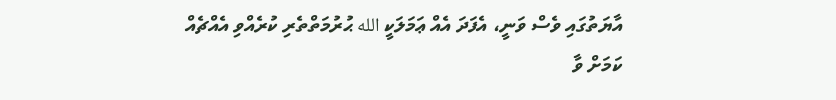އާޔަތުގައި ވެސް ވަނީ، އެފަދަ އެއް ޢަމަލަކީ الله ޙުރުމަތްތެރި ކުރެއްވި އެއްޗެއް ކަމަށް ވާ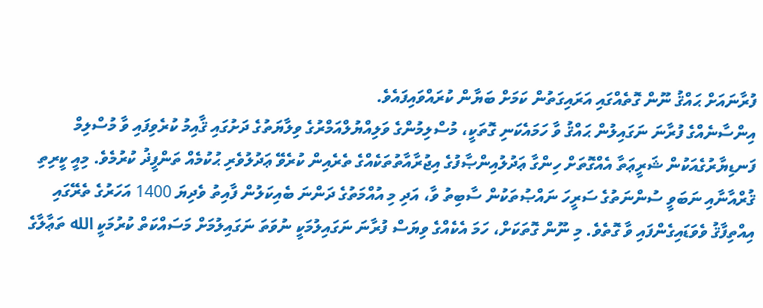ފުރާނައަށް ޙައްޤު ނޫން ގޮތެއްގައި އަރައިގަތުން ކަމަށް ބަޔާން ކުރައްވައިފައެވެ.
އިންސާނެއްގެ ފުރާނަ ނަގައިލުން ޙައްޤު ވާ ހަމައެކަނި ގޮތަކީ، މުސްލިމުންގެ ވަލިއްޔުލްއަމްރުގެ ވިލާޔަތުގެ ދަށުގައި ޤާއިމު ކުރެވިފައި ވާ މުސްލިމް ފަނޑިޔާރުގެއަކުން ޝަރީޢަތާ އެއްގޮތަށް ހިންގާ ޢަދުލުއިންޞާފުގެ އިޖުރާއާތުތަކެއްގެ ތެރެއިން ކުރެވޭ ޢަދުލުވެރި ޙުކުމެއް ތަންފީޛު ކުރުމެވެ. މިއީ ކީރިތި ޤުރްއާނާއި ނަބަވީ ސުންނަތުގެ ސަރީހަ ނައްޞުތަކުން ސާބިތު ވާ، އަދި މި އުއްމަތުގެ ދަންނަ ބެއިކަލުން ފާއިތު ވެދިޔަ 1400 އަހަރުގެ ތެރޭގައި އިއްތިފާޤު ވެވަޑައިގެންފައި ވާ ގޮތެވެ. މި ނޫން ގޮތަކަށް، ހަމަ އެކެއްގެ ވިޔަސް ފުރާނަ ނަގައިލުމަކީ ނުވަތަ ނަގައިލުމަށް މަސައްކަތް ކުރުމަކީ الله ތަޢާލާގެ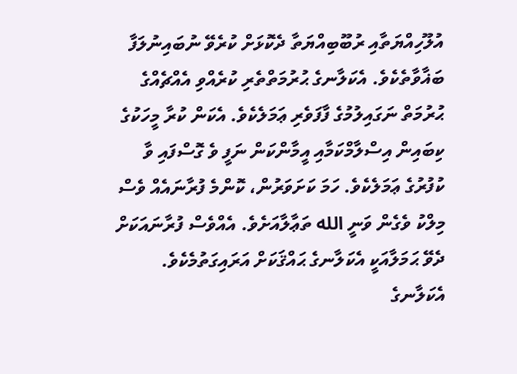އުލޫހިއްޔަތާއި ރުބޫބިއްޔަތާ ދެކޮޅަށް ކުރެވޭ ނުބައިނުލަފާ ބަޣާވާތެކެވެ. އެކަލާނގެ ޙުރުމަތްތެރި ކުރެއްވި އެއްޗެއްގެ ޙުރުމަތް ނަގައިލުމުގެ ފާފަވެރި ޢަމަލެކެވެ. އެކަން ކުރާ މީހަކުގެ ކިބައިން އިސްލާމްކަމާއި އީމާންކަން ނަފީ ވެ ގޮސްފައި ވާ ކުފުރުގެ ޢަމަލެކެވެ. ހަމަ ކަށަވަރުން، ކޮންމެ ފުރާނައެއް ވެސް މިލްކު ވެގެން ވަނީ الله ތަޢާލާއަށެވެ. އެއްވެސް ފުރާނައަކަށް ދެވޭ ޙަމަލާއަކީ އެކަލާނގެ ޙައްޤަކަށް އަރައިގަތުމެކެވެ. އެކަލާނގެ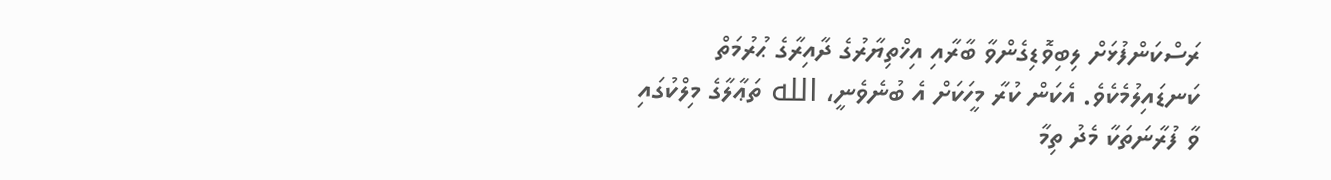ރަސްކަންފުޅަށް ލިބިވޮޑިގެންވާ ބާރާއި އިޚްތިޔާރުގެ ދާއިރާގެ ޙުރުމަތް ކަނޑައިލުމެކެވެ. އެކަން ކުރާ މީހަކަށް އެ ބުނެވެނީ، الله ތަޢާލާގެ މިލްކުގައި ވާ ފުރާނަތަކާ މެދު ތިމާ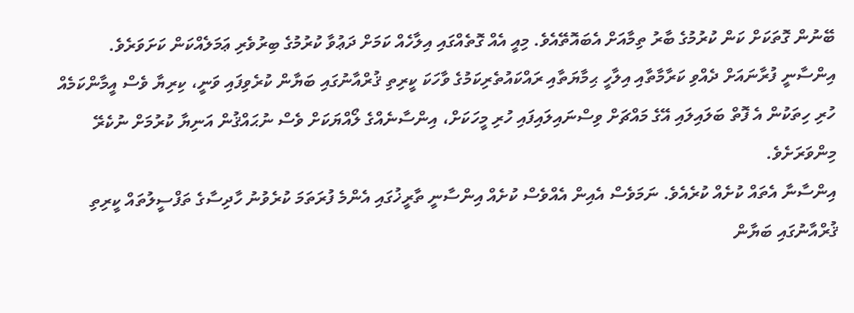ބޭނުން ގޮތަކަށް ކަން ކުރުމުގެ ބާރު ތިމާއަށް އެބައޮތޭއެވެ. މިއީ އެއް ގޮތެއްގައި އިލާހެއް ކަމަށް ދަޢުވާ ކުރުމުގެ ބިރުވެރި ޢަމަލެއްކަން ކަށަވަރެވެ.
އިންސާނީ ފުރާނައަށް ދެއްވި ކަރާމާތާއި އިލާހީ ޙިމާޔަތާއި ރައްކައުތެރިކަމުގެ ވާހަކަ ކީރިތި ޤުރްއާނުގައި ބަޔާން ކުރެވިފައި ވަނީ، ކިރިޔާ ވެސް އީމާންކަމެއް ހުރި ހިތަކުން އެ ފޮތް ބަލައިލައި އޭގެ މައްޗަށް ވިސްނައިލައިފައި ހުރި މީހަކަށް، އިންސާނެއްގެ ލޯއްޔަކަށް ވެސް ނުޙައްޤުން އަނިޔާ ކުރުމަށް ނުކެރޭ މިންވަރަށެވެ.
އިންސާނާ އެތައް ކުށެއް ކުރެއެވެ. ނަމަވެސް އެއިން އެއްވެސް ކުށެއް އިންސާނީ ތާރީޚުގައި އެންމެ ފުރަތަމަ ކުރެވުނު ހާދިސާގެ ތަފްސީލުތައް ކީރިތި ޤުރްއާނުގައި ބަޔާން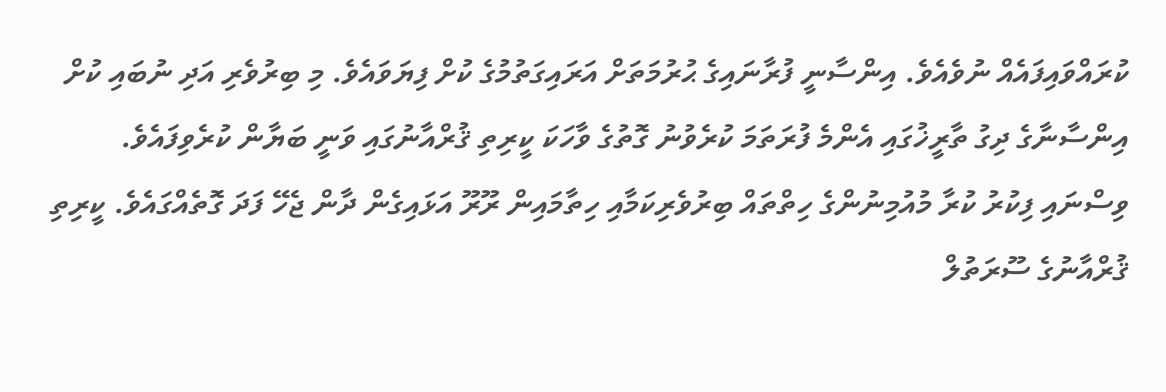ކުރައްވައިފައެއް ނުވެއެވެ. އިންސާނީ ފުރާނައިގެ ޙުރުމަތަށް އަރައިގަތުމުގެ ކުށް ފިޔަވައެވެ. މި ބިރުވެރި އަދި ނުބައި ކުށް އިންސާނާގެ ދިގު ތާރީޚުގައި އެންމެ ފުރަތަމަ ކުރެވުނު ގޮތުގެ ވާހަކަ ކީރިތި ޤުރްއާނުގައި ވަނީ ބަޔާން ކުރެވިފައެވެ. ވިސްނައި ފިކުރު ކުރާ މުއުމިނުންގެ ހިތްތައް ބިރުވެރިކަމާއި ހިތާމައިން ރޫރޫ އަޅައިގެން ދާން ޖެހޭ ފަދަ ގޮތެއްގައެވެ. ކީރިތި ޤުރްއާނުގެ ސޫރަތުލް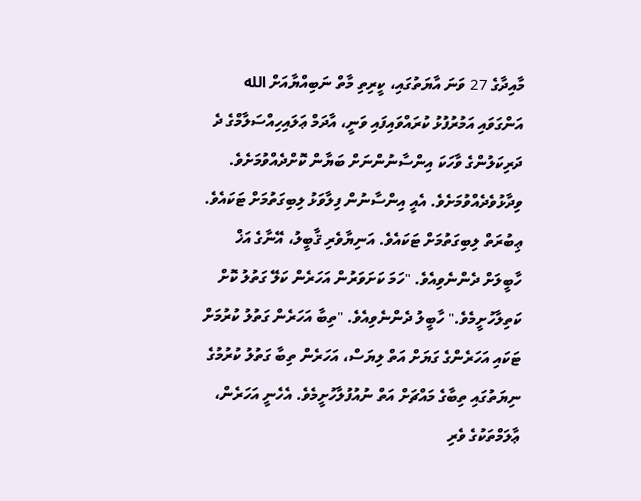މާއިދާގެ 27 ވަނަ އާޔަތުގައި، ކީރިތި މާތް ނަބިއްޔާއަށް الله އަންގަވައި އަމުރުފުޅު ކުރައްވައިފައި ވަނީ، އާދަމް ޢަލައިހިއްސަލާމްގެ ދެ ދަރިކަލުންގެ ވާހަކަ އިންސާނުންނަށް ބަޔާން ކޮށްދެއްވުމަށެވެ. ވިދާޅުވެދެއްވުމަށެވެ. އެއީ އިންސާނުން ފިލާވަޅު ލިބިގަތުމަށް ޓަކައެވެ. ޢިބުރަތް ލިބިގަތުމަށް ޓަކައެވެ. އަނިޔާވެރި ޤާބީލު، އޭނާގެ އަޚް ހާބީލަށް ދެންނެވިއެވެ. "ހަމަ ކަށަވަރުން އަހަރެން ކަލޭ ގަތުލު ކޮށް ކަތިލާހުށީމެވެ." ހާބީލު ދެންނެވިއެވެ. "ތިބާ އަހަރެން ގަތުލު ކުރުމަށް ޓަކައި އަހަރެންގެ ގަޔަށް އަތް ލިޔަސް، އަހަރެން ތިބާ ގަތުލު ކުރުމުގެ ނިޔަތުގައި ތިބާގެ މައްޗަށް އަތް ނުއުފުލާހުށީމެވެ. އެހެނީ އަހަރެން، ޢާލަމްތަކުގެ ވެރި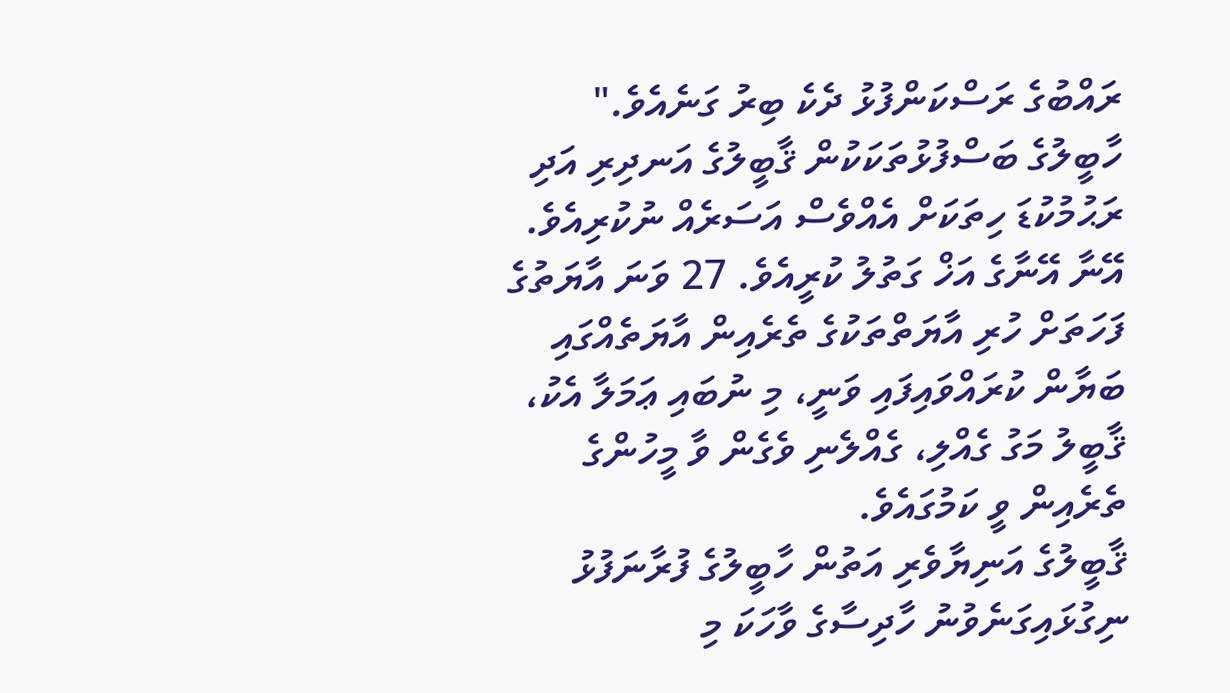ރައްބުގެ ރަސްކަންފުޅު ދެކެ ބިރު ގަނެއެވެ."
ހާބީލުގެ ބަސްފުޅުތަކަކުން ޤާބީލުގެ އަނދިރި އަދި ރަޙުމުކުޑަ ހިތަކަށް އެއްވެސް އަސަރެއް ނުކުރިއެވެ. އޭނާ އޭނާގެ އަޚް ގަތުލު ކުރީއެވެ. 27 ވަނަ އާޔަތުގެ ފަހަތަށް ހުރި އާޔަތްތަކުގެ ތެރެއިން އާޔަތެއްގައި ބަޔާން ކުރައްވައިފައި ވަނީ، މި ނުބައި ޢަމަލާ އެކު، ޤާބީލު މަގު ގެއްލި، ގެއްލެނި ވެގެން ވާ މީހުންގެ ތެރެއިން ވީ ކަމުގައެވެ.
ޤާބީލުގެ އަނިޔާވެރި އަތުން ހާބީލުގެ ފުރާނަފުޅު ނިގުޅައިގަނެވުނު ހާދިސާގެ ވާހަކަ މި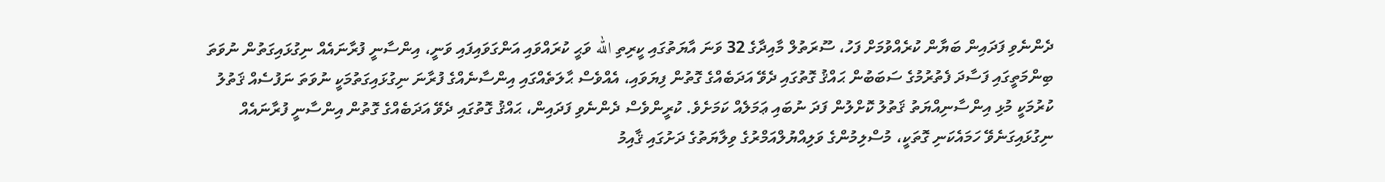ދެންނެވި ފަދައިން ބަޔާން ކުރެއްވުމަށް ފަހު، ސޫރަތުލް މާއިދާގެ 32 ވަނަ އާޔަތުގައި ކީރިތި الله ވަޙީ ކުރައްވައި އަންގަވައިފައި ވަނީ، އިންސާނީ ފުރާނައެއް ނިގުޅައިގަތުން ނުވަތަ ބިންމަތީގައި ފަސާދަ ފެތުރުމުގެ ސަބަބުން ޙައްޤު ގޮތުގައި ދެވޭ އަދަބެއްގެ ގޮތުން ފިޔަވައި، އެއްވެސް ޙާލަތެއްގައި އިންސާނެއްގެ ފުރާނަ ނިގުޅައިގަތުމަކީ ނުވަތަ ނަފުސެއް ޤަތުލު ކުރުމަކީ މުޅި އިންސާނިއްޔަތު ޤަތުލު ކޮށްލުން ފަދަ ނުބައި ޢަމަލެއް ކަމަށެވެ. ކުރީންވެސް ދެންނެވި ފަދައިން، ޙައްޤު ގޮތުގައި ދެވޭ އަދަބެއްގެ ގޮތުން އިންސާނީ ފުރާނައެއް ނިގުޅައިގަނެވޭ ހަމައެކަނި ގޮތަކީ، މުސްލިމުންގެ ވަލިއްޔުލްއަމްރުގެ ވިލާޔަތުގެ ދަށުގައި ޤާއިމު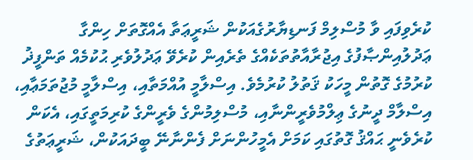ކުރެވިފައި ވާ މުސްލިމް ފަނޑިޔާރުގެއަކުން ޝަރީޢަތާ އެއްގޮތަށް ހިންގާ ޢަދުލުއިންޞާފުގެ އިޖުރާއާތުތަކެއްގެ ތެރެއިން ކުރެވޭ ޢަދުލުވެރި ޙުކުމެއް ތަންފީޛު ކުރުމުގެ ގޮތުން މީހަކު ޤަތުލު ކުރުމެވެ. އިސްލާމީ އުއްމަތާއި، އިސްލާމީ މުޖުތަމަޢާއި، އިސްލާމް ދީނުގެ ޢިލްމުވެރީންނާއި، މުސްލިމުންގެ ވެރީންގެ ކުރިމަތީގައި، އެކަން ކުރެވެނީ ޙައްޤު ގޮތުގައި ކަމަށް އެމީހުންނަށް ފެންނާނޭ ބީދައަކުން، ޝަރީޢަތުގެ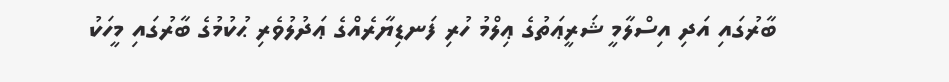ބާރުގައި އަދި އިސްލާމީ ޝަރީޢަތުގެ ޢިލްމު ހުރި ފަނޑިޔާރެއްގެ ޢަދުލުވެރި ޙުކުމުގެ ބާރުގައި މީހަކު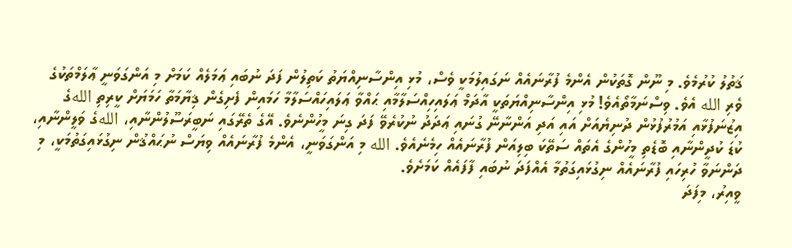ޤަތުލު ކުރުމެވެ. މި ނޫން ގޮތަކުން އެންމެ ފުރާނައެއް ނަގައިލުމަކީ ވެސް، މުޅި އިންސާނިއްޔަތު ކަތިލުން ފަދަ ނުބައި ޢަމަލެއް ކަމަށް މި އަންގަވަނީ ޢާލަމްތަކުގެ ވެރި الله އެވެ. ވިސްނަމާތޯއެވެ! މުޅި އިންސާނިއްޔަތަކީ އާދަމް ޢަލައިހިއްސަލާމާއި ޙައްވާ ޢަލައިހައްސަލާމާ ހަމައިން ފެށިގެން ޤިޔާމަތާ ހަމަޔަށް ކީރިތި اللهގެ އިޒުނަފުޅާއި އަމުރުފުޅުން ދުނިޔެއަށް އައި އަދި އަންނާނޭ ގުނައި ޢަދަދު ނުކުރެވޭ ފަދަ ގިނަ މީހުންނެވެ. އޭގެ ތެރޭގައި ނަބީރަސޫލުންނާއި، اللهގެ ވަލީންނާއި، ކުޑަ ކުދީންނާއި ބޮޑެތި މީހުންގެ އެތައް ސަތޭކަ ބިލިއަން ފުރާނައެއް ހިމެނެއެވެ. الله މި އަންގަވަނީ، އެންމެ ފުރާނައެއް ވިޔަސް ނުޙައްޤުން ނިގުޅައިގަތުމަކީ، މި ދަންނަވާ ހުރިހައި ފުރާނައެއް ނިގުޅައިގަތުމާ އެއްފަދަ ނުބައި ފާފައެއް ކަމަށެވެ.
ވީއިރު، މިފަދަ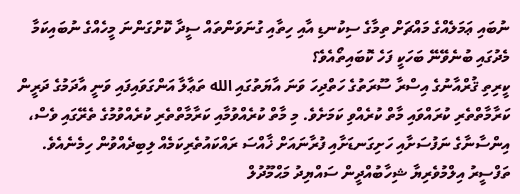ނުބައި ޢަމަލެއްގެ މައްޗަށް ތިމާގެ ސިކުނޑި އާއި ހިތާއި ގުނަވަންތައް ސީދާ ކޮށްގަންނަ މީހެއްގެ ނުބައިކަމާ މެދުގައި ބުނެވޭނޭ ބަހަކީ ފަހެ ކޮބައިތޯއެވެ؟
ކީރިތި ޤުރްއާނުގެ އިސްރާ ސޫރަތުގެ ހަތްދިހަ ވަނަ އާޔަތުގައި الله ތަޢާލާ އަންގަވައިފައި ވަނީ އާދަމުގެ ދަރީން ކަރާމާތްތެރި ކުރައްވައި މާތް ކުރެއްވި ކަމަށެވެ. މި މާތް ކުރެއްވުމާއި ކަރާމާތްތެރި ކުރެއްވުމުގެ ތެރޭގައި ވެސް، އިންސާނާގެ ނަފުސަށާއި ހަށިގަނޑަށާއި ފުރާނައަށް ޚާއްސަ ރައްކައުތެރިކަމެއް ލިބިދެއްވުން ހިމެނެއެވެ. ތަފްސީރު އިލްމުވެރިޔާ ޝިހާބުއްދީން ސައްޔިދު މަޙްމޫދުލް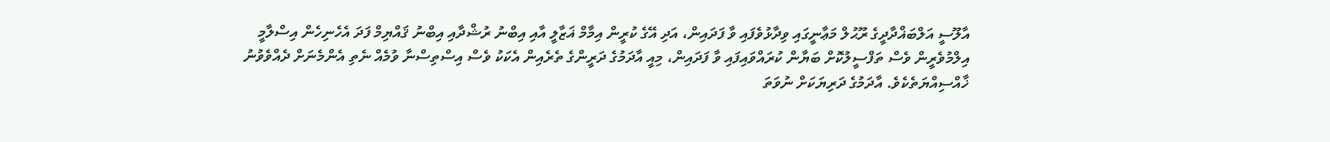އާލޫސީ އަލްބަޣްދާދީގެ ރޫޙުލް މަޢާނީގައި ވިދާޅުވެފައި ވާ ފަދައިން، އަދި އޭގެ ކުރީން އިމާމް ޣަޒާލީ އާއި އިބްނު ރުޝްދާއި އިބްނު ޤައްޔިމް ފަދަ އެހެނިހެން އިސްލާމީ އިލްމުވެރީން ވެސް ތަފްސީލުކޮށް ބަޔާން ކުރައްވައިފައި ވާ ފަދައިން، މިއީ އާދަމުގެ ދަރީންގެ ތެރެއިން އެކަކު ވެސް އިސްތިސްނާ ވުމެއް ނެތި އެންމެނަށް ދެއްވެވުނު ޚާއްސިއްޔަތެކެވެ. އާދަމުގެ ދަރިޔަކަށް ނުވަތަ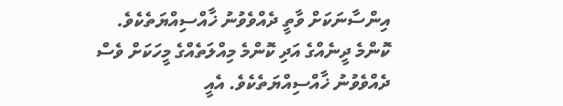އިންސާނަކަށް ވާތީ ދެއްވެވުނު ޚާއްސިއްޔަތެކެވެ. ކޮންމެ ދީނެއްގެ އަދި ކޮންމެ މިއްލަތެއްގެ މީހަކަށް ވެސް ދެއްވެވުނު ޚާއްސިއްޔަތެކެވެ. އެއީ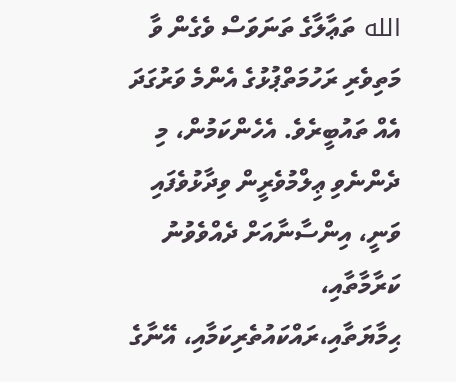الله ތަޢާލާގެ ތަނަވަސް ވެގެން ވާ މަތިވެރި ރަހުމަތްޕުޅުގެ އެންމެ ވަރުގަދަ އެއް ތައުބީރެވެ. އެހެންކަމުން، މި ދެންނެވި ޢިލްމުވެރީން ވިދާޅުވެފައި ވަނީ، އިންސާނާއަށް ދެއްވެވުނު ކަރާމާތާއި، ޙިމާޔަތާއި،ރައްކައުތެރިކަމާއި، އޭނާގެ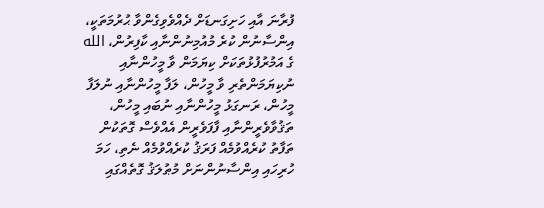ފުރާނަ އާއި ހަށިގަނޑަށް ދެއްވެވިގެންވާ ޙުރުމަތަކީ، އިންސާނުން ކުރެ މުއުމިނުންނާއި ކާފިރުން، الله ގެ އަމުރުފުޅުތަކަށް ކިޔަމަން ވާ މީހުންނާއި ނުކިޔަމަންތެރި ވާ މީހުން، ލަފާ މީހުންނާއި ނުލަފާ މީހުން، ރަނގަޅު މީހުންނާއި ނުބައި މީހުން، ތަޤުވާވެރީންނާއި ފާފަވެރީން އެއްވެސް ގޮތަކުން ތަފާތު ކުރެއްވުމެއް ފަރަޤު ކުރެއްވުމެއް ނެތި، ހަމަ ހުރިހައި އިންސާނުންނަށް މުޠުލަޤު ގޮތެއްގައި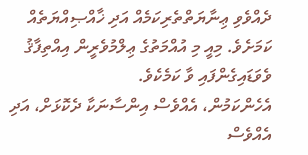ދެއްވެވި ޢިނާޔަތްތެރިކަމެއް އަދި ޚާއްޞިއްޔަތެއް ކަމަށެވެ. މިއީ މި އުއްމަތުގެ ޢިލްމުވެރީން އިއްތިފާޤު ވެވަޑައިގެންފައި ވާ ކަމެކެވެ.
އެހެންކަމުން، އެއްވެސް އިންސާނަކާ ދެކޮޅަށް، އަދި އެއްވެސް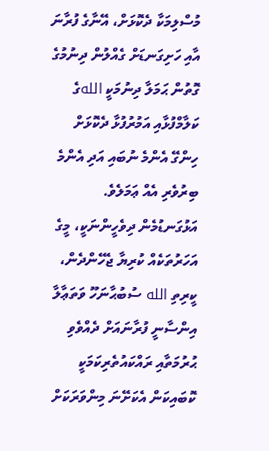މުސްލިމަކާ ދެކޮޅަށް، އޭނާގެ ފުރާނަ އާއި ހަށިގަނޑަށް ގެއްލުން ދިނުމުގެ ގޮތުން ޙަމަލާ ދިނުމަކީ اللهގެ ކަލާމްފުޅާއި އަމުރުފުޅާ ދެކޮޅަށް ހިންގޭ އެންމެ ނުބައި އަދި އެންމެ ބިރުވެރި އެއް ޢަމަލެވެ.
އަޅުގަނޑުމެން ދިވެހީންނަކީ، މީގެ އަހަރުތަކެއް ކުރިޔާ ޖެހޭންދެން، ކީރިތި الله ސުބުޙާނަހޫ ވަތަޢާލާ އިންސާނީ ފުރާނައަށް ދެއްވެވި ޙުރުމަތާއި ރައްކައުތެރިކަމަކީ ކޮބައިކަން އެކަށޭނަ މިންވަރަކަށް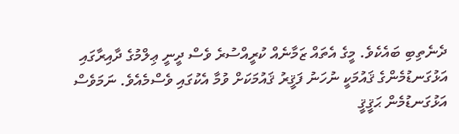ދެނެތިބި ބައެކެވެ. މީގެ އެތައް ޒަމާނެއް ކުރީއްސުރެ ވެސް ދީނީ ޢިލްމުގެ ދާއިރާގައި އަޅުގަނޑުމެންގެ ޤައުމަކީ ނުހަނު ފަޤީރު ޤައުމަކަށް ވުމާ އެކުގައި ވެސްމެއެވެ. ނަމަވެސް އަޅުގަނޑުމެން ޙަޤީޤީ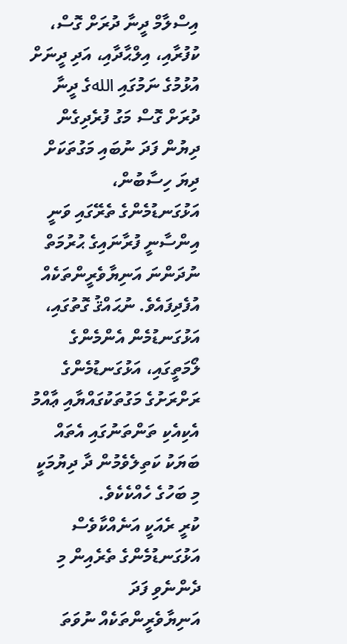އިސްލާމް ދީނާ ދުރަށް ގޮސް، ކުފުރާއި، އިލްޙާދާއި، އަދި ދީނަށް އުޅުމުގެ ނަމުގައި اللهގެ ދީނާ ދުރަށް ގޮސް މަގު ފުރެދިގެން ދިޔުން ފަދަ ނުބައި މަގުތަކަށް ދިޔަ ހިސާބުން، އަޅުގަނޑުމެންގެ ތެރޭގައި ވަނީ އިންސާނީ ފުރާނައިގެ ޙުރުމަތް ނުދަންނަ އަނިޔާވެރީންތަކެއް އުފެދިފައެވެ. ނުޙައްޤު ގޮތުގައި، އަޅުގަނޑުމެން އެންމެންގެ ލޯމަތީގައި، އަޅުގަނޑުމެންގެ ރަށްރަށުގެ މަގުތަކުގައްޔާއި ޢާއްމު އެކިއެކި ތަންތަނުގައި އެތައް ބަޔަކު ކަތިލެވެމުން ދާ ދިޔުމަކީ މި ބަހުގެ ހެއްކެކެވެ.
ކުރީ ރެއަކީ އަނެއްކާވެސް އަޅުގަނޑުމެންގެ ތެރެއިން މި ދެންނެވި ފަދަ އަނިޔާވެރީންތަކެއް ނުވަތަ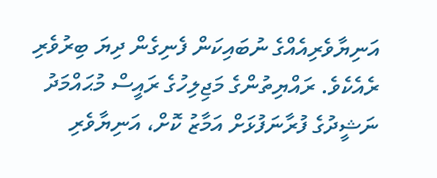އަނިޔާވެރިއެއްގެ ނުބައިކަން ފެނިގެން ދިޔަ ބިރުވެރި ރެއެކެވެ. ރައްޔިތުންގެ މަޖިލިހުގެ ރައީސް މުޙައްމަދު ނަޝީދުގެ ފުރާނަފުޅަށް އަމާޒު ކޮށް، އަނިޔާވެރި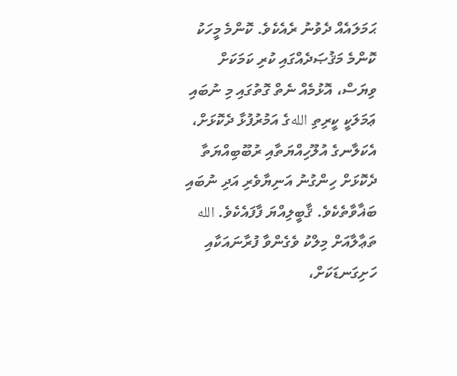ޙަމަލައެއް ދެވުނު ރެއެކެވެ. ކޮންމެ މީހަކު ކޮންމެ މަޤުޞަދެއްގައި ކުރި ކަމަކަށް ވިޔަސް، އޮޅުމެއް ނެތް ގޮތުގައި މި ނުބައި ޢަމަލަކީ ކީރިތި اللهގެ އަމުރުފުޅާ ދެކޮޅަށް، އެކަލާނގެ އުލޫހިއްޔަތާއި ރުބޫބިއްޔަތާ ދެކޮޅަށް ހިންގުނު އަނިޔާވެރި އަދި ނުބައި ބަޣާވާތެކެވެ. ޤާބީލިއްޔަ ފާފައެކެވެ. الله ތަޢާލާއަށް މިލްކު ވެގެންވާ ފުރާނައަކާއި ހަށިގަނޑަކަށް،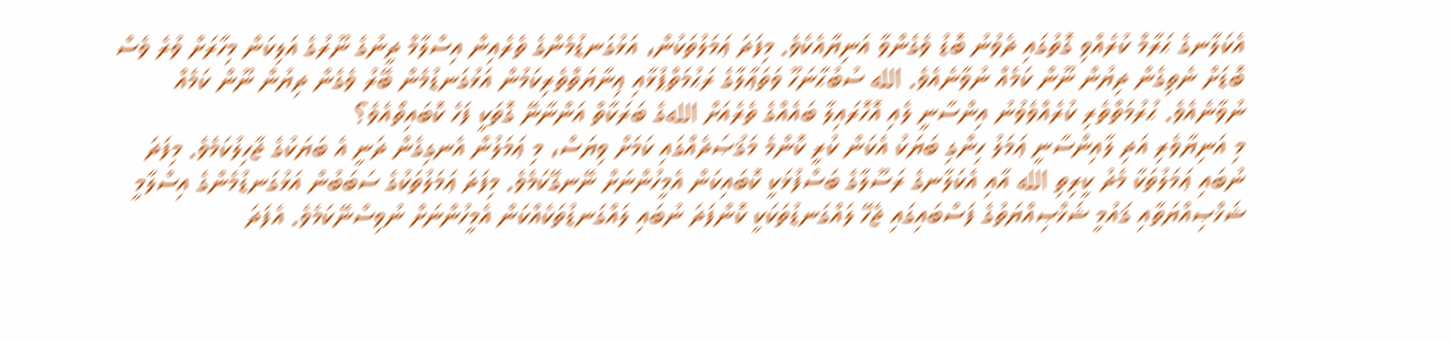އެކަލާނގެ ޙަރާމް ކުރެއްވި ގޮތުގައި ދެވުނު ބޮޑު ވެގެންވާ އަނިޔާއެކެވެ. މިފަދަ ޢަމަލުތަކުން، އަޅުގަނޑުމެންގެ ތެރެއިން އިސްލާމް ދީނުގެ ނޫރުގެ އަލިކަން މިހާރަށް ވުރެ ވެސް ބޮޑަށް ނެތިގެން ދިޔުން ނޫން ކަމެއް ނުވާނެއެވެ. الله ސުބުޙާނަހޫ ވަތަޢާލާގެ ރަޙުމަތްޕުޅާއި ޢިނާޔަތްތެރިކަމުން އަޅުގަނޑުމެން ބޭރު ވެގެން ދިޔުން ނޫން ކަމެއް ނުވާނެއެވެ. ޙުރުމަތްތެރި ކުރެއްވެވުނު އިންސާނީ ލެއި އޮހޮރައިލާ ބައެއްގެ ތެރެއަށް اللهގެ ބަރަކާތް އަންނާނޭ ގޮތަކީ ފަހެ ކޮބައިތޯއެވެ؟
މި އަނިޔާވެރި އަދި ލާއިންސާނީ ޢަމަލު ހިންގި ބަޔަކު އެކަން ކުރީ ކޮންމެ މަޤުޞަދެއްގައި ކަމަށް ވިޔަސް، މި ޢަމަލުން އެނގިގެން ދަނީ އެ ބަޔަކުގެ ޖާހިލުކަމެވެ. މިފަދަ ނުބައި ޢަމަލުތަކާ މެދު ކީރިތި الله އާއި އެކަލާނގެ ރަސޫލާގެ ބަސްފުޅަކީ ކޮބައިކަން އެމީހުންނަށް ނޭނގޭކަމެވެ. މިފަދަ ޢަމަލުތަކުގެ ސަބަބުން އަޅުގަނޑުމެންގެ އިސްލާމީ ޝަޚްޞިއްޔަތާއި ޤައުމީ ޝަޚްޞިއްޔަތުގެ ފަސްބައިގައި ޖެހޭ ލައްގަނޑުތަކަކީ ކޮންފަދަ ނުބައި ލައްގަނޑުތަކެއްކަން އެމީހުންނަށް ނުވިސްނޭކަމެވެ. އެފަދަ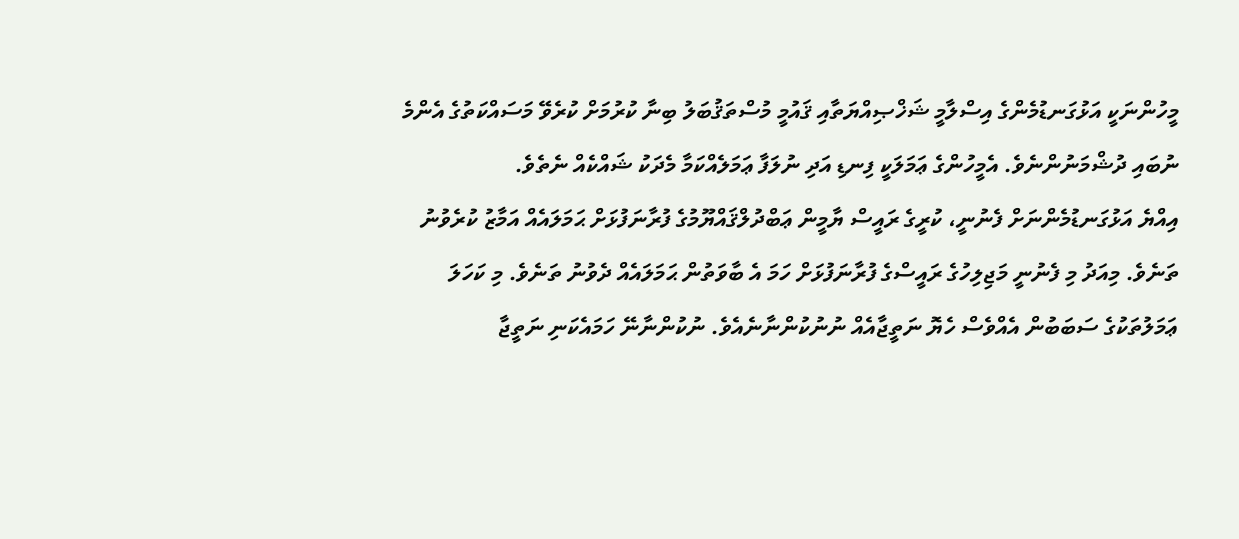މީހުންނަކީ އަޅުގަނޑުމެންގެ އިސްލާމީ ޝަޚްޞިއްޔަތާއި ޤައުމީ މުސްތަޤުބަލު ބިނާ ކުރުމަށް ކުރެވޭ މަސައްކަތުގެ އެންމެ ނުބައި ދުޝްމަނުންނެވެ. އެމީހުންގެ ޢަމަލަކީ ފިނޑި އަދި ނުލަފާ ޢަމަލެއްކަމާ މެދަކު ޝައްކެއް ނެތެވެ.
އިއްޔެ އަޅުގަނޑުމެންނަށް ފެނުނީ، ކުރީގެ ރައީސް ޔާމީން ޢަބްދުލްޤައްޔޫމުގެ ފުރާނަފުޅަށް ޙަމަލައެއް އަމާޒު ކުރެވުނު ތަނެވެ. މިއަދު މި ފެނުނީ މަޖިލިހުގެ ރައީސްގެ ފުރާނަފުޅަށް ހަމަ އެ ބާވަތުން ޙަމަލައެއް ދެވުނު ތަނެވެ. މި ކަހަލަ ޢަމަލުތަކުގެ ސަބަބުން އެއްވެސް ހެޔޮ ނަތީޖާއެއް ނުނުކުންނާނެއެވެ. ނުކުންނާނޭ ހަމައެކަނި ނަތީޖާ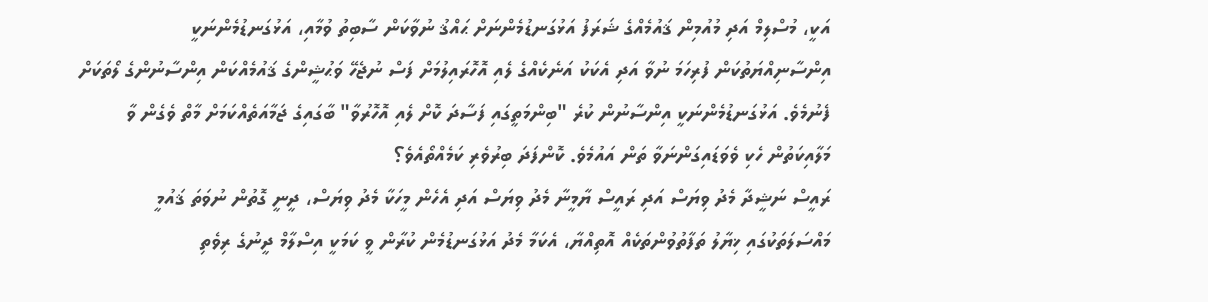އަކީ، މުސްލިމް އަދި މުއުމިން ޤައުމެއްގެ ޝަރަފު އަޅުގަނޑުމެންނަށް ޙައްޤު ނުވާކަން ސާބިތު ވުމާއި، އަޅުގަނޑުމެންނަކީ އިންސާނިއްޔަތުކަން ފުރިހަމަ ނުވާ އަދި އެކަކު އަނެކެއްގެ ލެއި އޮހޮރައިލުމަށް ފަސް ނުޖެހޭ ވަޙުޝީންގެ ޤައުމެއްކަން އިންސާނުންގެ ލޯތަކަށް ފެނުމެވެ. އަޅުގަނޑުމެންނަކީ އިންސާނުން ކުރެ "ބިންމަތީގައި ފަސާދަ ކޮށް ލެއި އޮހޮރުވާ" ބާގައިގެ ޖަމާއަތެއްކަމަށް މާތް ވެގެން ވާ މަލާއިކަތުން ހެކި ވެވަޑައިގަންނަވާ ތަން އައުމެވެ. ކޮންފަދަ ބިރުވެރި ކަމެއްތޯއެވެ؟
ރައީސް ނަޝީދާ މެދު ވިޔަސް އަދި ރައީސް ޔާމީނާ މެދު ވިޔަސް އަދި އެހެން މީހަކާ މެދު ވިޔަސް، ދީނީ ގޮތުން ނުވަތަ ޤައުމީ މައްސަލަތަކުގައި ޚިޔާލު ތަފާތުވުންތަކެއް އޮތިއްޔާ، އެކަމާ މެދު އަޅުގަނޑުމެން ކުރާން ވީ ކަމަކީ އިސްލާމް ދީނުގެ ރިވެތި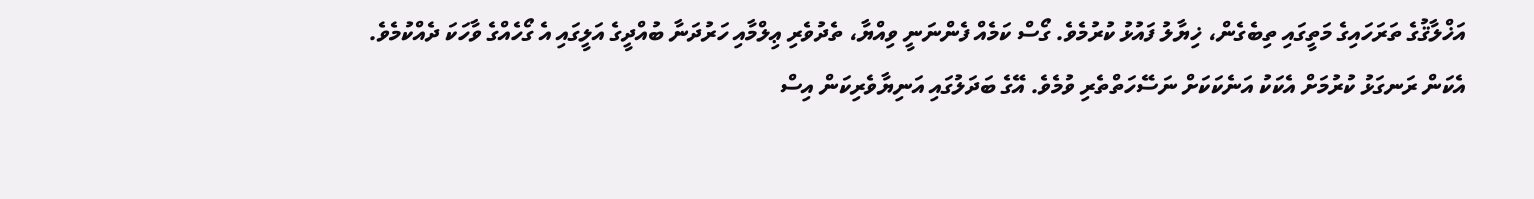އަޚްލާޤުގެ ތަރަހައިގެ މަތީގައި ތިބެގެން، ޚިޔާލު ފައުޅު ކުރުމެވެ. ގޯސް ކަމެއް ފެންނަނީ ވިއްޔާ، ތެދުވެރި ޢިލްމާއި ހަރުދަނާ ބުއްދީގެ އަލީގައި އެ ގޯހެއްގެ ވާހަކަ ދެއްކުމެވެ. އެކަން ރަނގަޅު ކުރުމަށް އެކަކު އަނެކަކަށް ނަސޭހަތްތެރި ވުމެވެ. އޭގެ ބަދަލުގައި އަނިޔާވެރިކަން އިސް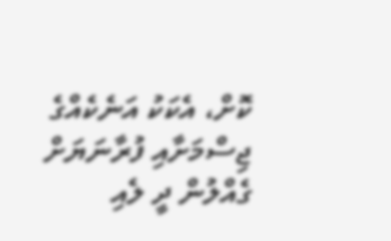ކޮށް، އެކަކު އަނެކެއްގެ ޖިސްމަށާއި ފުރާނަޔަށް ގެއްލުން ދީ ލެއި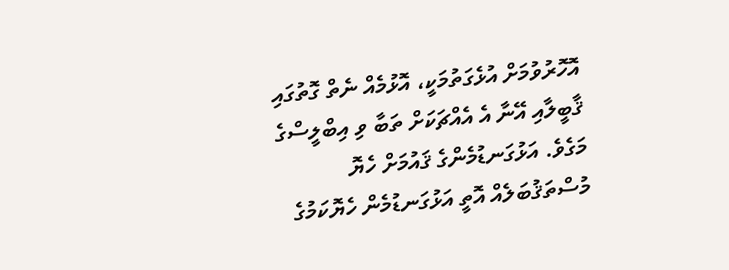އޮހޮރުވުމަށް އުޅެގަތުމަކީ، އޮޅުމެއް ނެތް ގޮތުގައި ޤާބީލާއި އޭނާ އެ އެއްޗަކަށް ތަބާ ވި އިބްލީސްގެ މަގެވެ. އަޅުގަނޑުމެންގެ ޤައުމަށް ހެޔޮ މުސްތަޤުބަލެއް އޮތީ އަޅުގަނޑުމެން ހެޔޮކަމުގެ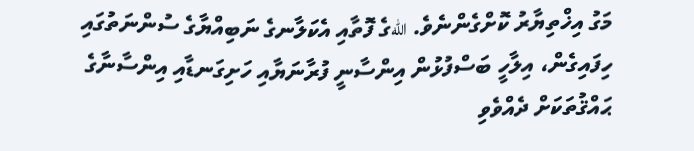މަގު އިޚްތިޔާރު ކޮށްގެންނެވެ. اللهގެ ފޮތާއި އެކަލާނގެ ނަބިއްޔާގެ ސުންނަތުގައި ހިފައިގެން، އިލާހީ ބަސްފުޅުން އިންސާނީ ފުރާނަޔާއި ހަށިގަނޑާއި އިންސާނާގެ ޙައްޤުތަކަށް ދެއްވެވި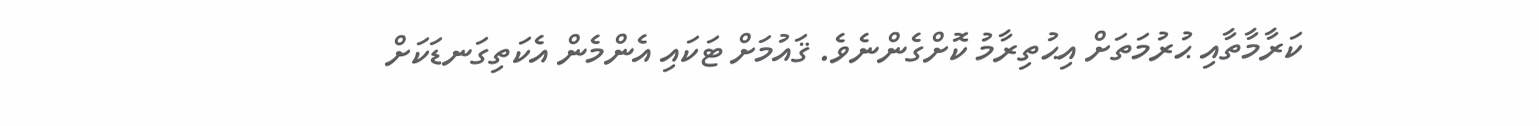ކަރާމާތާއި ޙުރުމަތަށް އިޙުތިރާމު ކޮށްގެންނެވެ. ޤައުމަށް ޓަކައި އެންމެން އެކަތިގަނޑަކަށް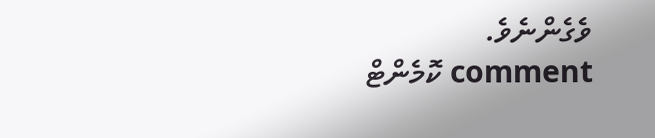ވެގެންނެވެ.
comment ކޮމެންޓް